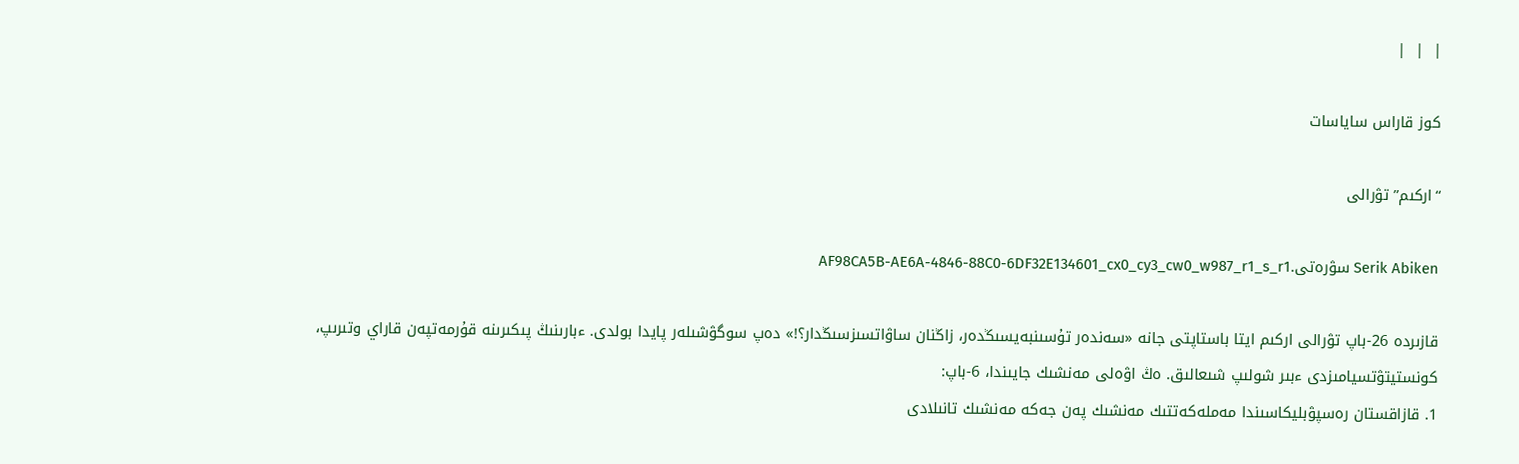|  |  |

كوز قاراس ساياسات

“اركىم” تۋرالى

Serik Abiken سۋرەتى.AF98CA5B-AE6A-4846-88C0-6DF32E134601_cx0_cy3_cw0_w987_r1_s_r1

قازىردە 26-باپ تۋرالى اركىم ايتا باستاپتى جانە «سەندەر تۇسىنبەيسىڭدەر، زاڭنان ساۋاتسىزسىڭدار؟!» دەپ سوگۋشىلەر پايدا بولدى. ءبارىنىڭ پىكىرىنە قۇرمەتپەن قاراي وتىرىپ، كونستيتۋتسيامىزدى ءبىر شولىپ شىعالىق. ەڭ اۋەلى مەنشىك جايىندا، 6-باپ:
1. قازاقستان رەسپۋبليكاسىندا مەملەكەتتىك مەنشىك پەن جەكە مەنشىك تانىلادى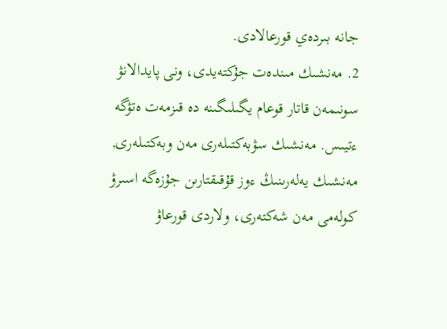جانە بىردەي قورعالادى.
2. مەنشىك مىندەت جۇكتەيدى، ونى پايدالانۋ سونىمەن قاتار قوعام يگىلىگىنە دە قىزمەت ەتۋگە ءتيىس. مەنشىك سۋبەكتىلەرى مەن وبەكتىلەرى, مەنشىك يەلەرىنىڭ ءوز قۇقىقتارىن جۇزەگە اسىرۋ كولەمى مەن شەكتەرى، ولاردى قورعاۋ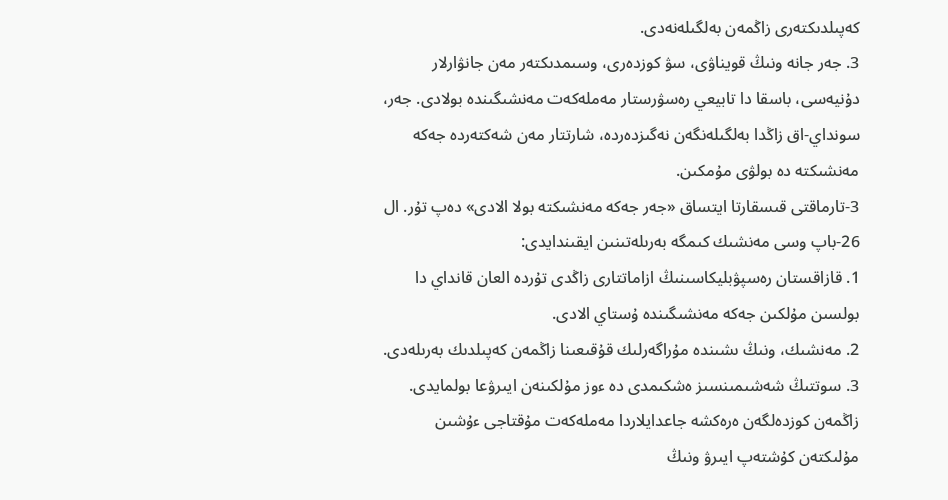كەپىلدىكتەرى زاڭمەن بەلگىلەنەدى.
3. جەر جانە ونىڭ قويناۋى، سۋ كوزدەرى، وسىمدىكتەر مەن جانۋارلار دۇنيەسى، باسقا دا تابيعي رەسۋرستار مەملەكەت مەنشىگىندە بولادى. جەر، سونداي-اق زاڭدا بەلگىلەنگەن نەگىزدەردە، شارتتار مەن شەكتەردە جەكە مەنشىكتە دە بولۋى مۇمكىن.
3-تارماقتى قىسقارتا ايتساق «جەر جەكە مەنشىكتە بولا الادى» دەپ تۇر. ال 26-باپ وسى مەنشىك كىمگە بەرىلەتىنىن ايقىندايدى:
1. قازاقستان رەسپۋبليكاسىنىڭ ازاماتتارى زاڭدى تۇردە العان قانداي دا بولسىن مۇلكىن جەكە مەنشىگىندە ۇستاي الادى.
2. مەنشىك، ونىڭ ىشىندە مۇراگەرلىك قۇقىعىنا زاڭمەن كەپىلدىك بەرىلەدى.
3. سوتتىڭ شەشىمىنسىز ەشكىمدى دە ءوز مۇلكىنەن ايىرۋعا بولمايدى. زاڭمەن كوزدەلگەن ەرەكشە جاعدايلاردا مەملەكەت مۇقتاجى ءۇشىن مۇلىكتەن كۇشتەپ ايىرۋ ونىڭ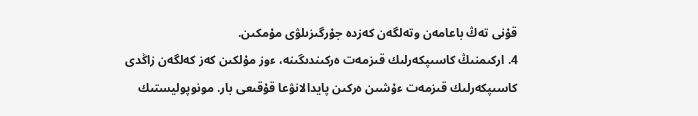قۇنى تەڭ باعامەن وتەلگەن كەزدە جۇرگىزىلۋى مۇمكىن.
4. اركىمنىڭ كاسىپكەرلىك قىزمەت ەركىندىگىنە، ءوز مۇلكىن كەز كەلگەن زاڭدى كاسىپكەرلىك قىزمەت ءۇشىن ەركىن پايدالانۋعا قۇقىعى بار. مونوپوليستىك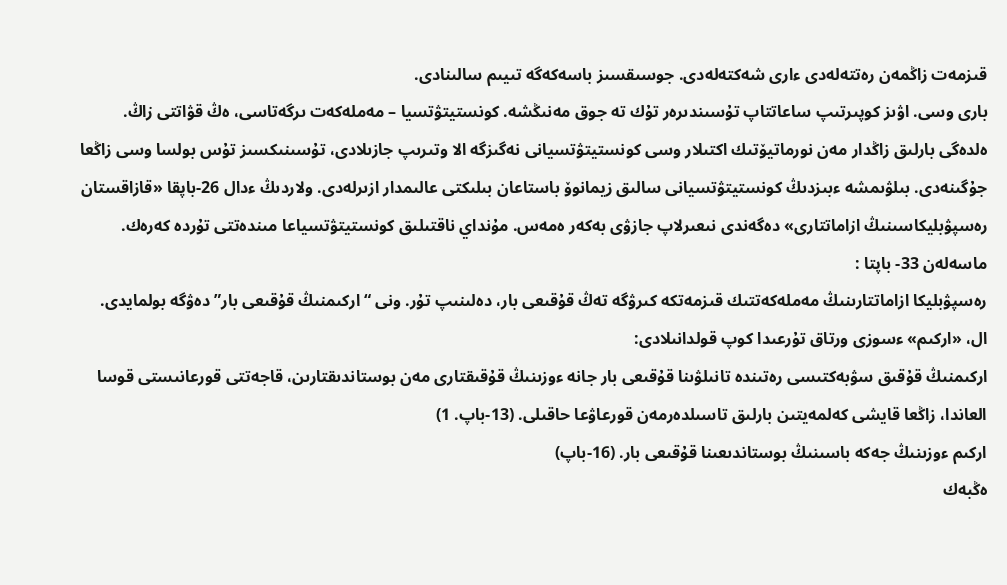قىزمەت زاڭمەن رەتتەلەدى ءارى شەكتەلەدى. جوسىقسىز باسەكەگە تىيىم سالىنادى.
بارى وسى. اۋىز كوپىرتىپ ساعاتتاپ تۇسىندىرەر تۇك تە جوق مەنىڭشە. كونستيتۋتسيا – مەملەكەت ىرگەتاسى، ەڭ قۋاتتى زاڭ. ەلدەگى بارلىق زاڭدار مەن نورماتيۆتىك اكتىلار وسى كونستيتۋتسيانى نەگىزگە الا وتىرىپ جازىلادى، تۇسىنىكسىز تۇس بولسا وسى زاڭعا جۇگىنەدى. بىلۋىمشە ءبىزدىڭ كونستيتۋتسيانى سالىق زيمانوۆ باستاعان بىلىكتى عالىمدار ازىرلەدى. ولاردىڭ ءدال 26-باپقا «قازاقستان رەسپۋبليكاسىنىڭ ازاماتتارى» دەگەندى نىعىرلاپ جازۋى بەكەر ەمەس. مۇنداي ناقتىلىق كونستيتۋتسياعا مىندەتتى تۇردە كەرەك. ماسەلەن 33- باپتا :
رەسپۋبليكا ازاماتتارىنىڭ مەملەكەتتىك قىزمەتكە كىرۋگە تەڭ قۇقىعى بار، دەلىنىپ تۇر. ونى “اركىمنىڭ قۇقىعى بار” دەۋگە بولمايدى. ال، «اركىم» ءسوزى ورتاق تۇرعىدا كوپ قولدانىلادى:
اركىمنىڭ قۇقىق سۋبەكتىسى رەتىندە تانىلۋىنا قۇقىعى بار جانە ءوزىنىڭ قۇقىقتارى مەن بوستاندىقتارىن، قاجەتتى قورعانىستى قوسا العاندا، زاڭعا قايشى كەلمەيتىن بارلىق تاسىلدەرمەن قورعاۋعا حاقىلى. (13-باپ. 1)
اركىم ءوزىنىڭ جەكە باسىنىڭ بوستاندىعىنا قۇقىعى بار. (16-باپ)
ەڭبەك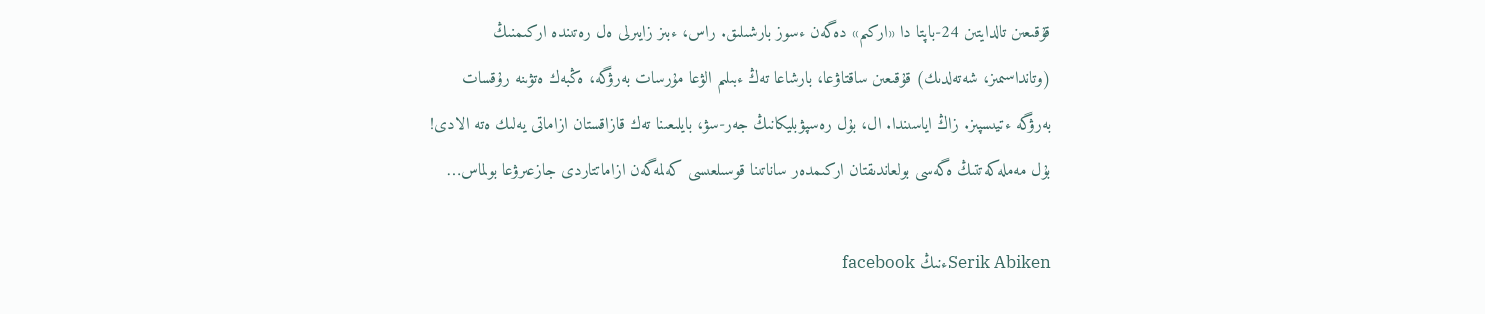قۇقىعىن تالدايتىن 24-باپتا دا «اركىم» دەگەن ءسوز بارشىلىق. راس، ءبىز زايىرلى ەل رەتىندە اركىمنىڭ (وتانداسىمىز، شەتەلدىك) قۇقىعىن ساقتاۋعا، بارشاعا تەڭ ءبىلىم الۋعا مۇرسات بەرۋگە، ەڭبەك ەتۋىنە رۇقسات بەرۋگە ءتيىسپىز. زاڭ اياسىندا. ال، بۇل رەسپۋبليكانىڭ جەر-سۋ، بايلىعىنا تەك قازاقستان ازاماتى يەلىك ەتە الادى! بۇل مەملەكەتتىڭ ەگەسى بولعاندىقتان اركىمدەر ساناتىنا قوسىلعىسى كەلمەگەن ازاماتتاردى جازعىرۋعا بولماس…

Serik Abikenءنىڭ facebook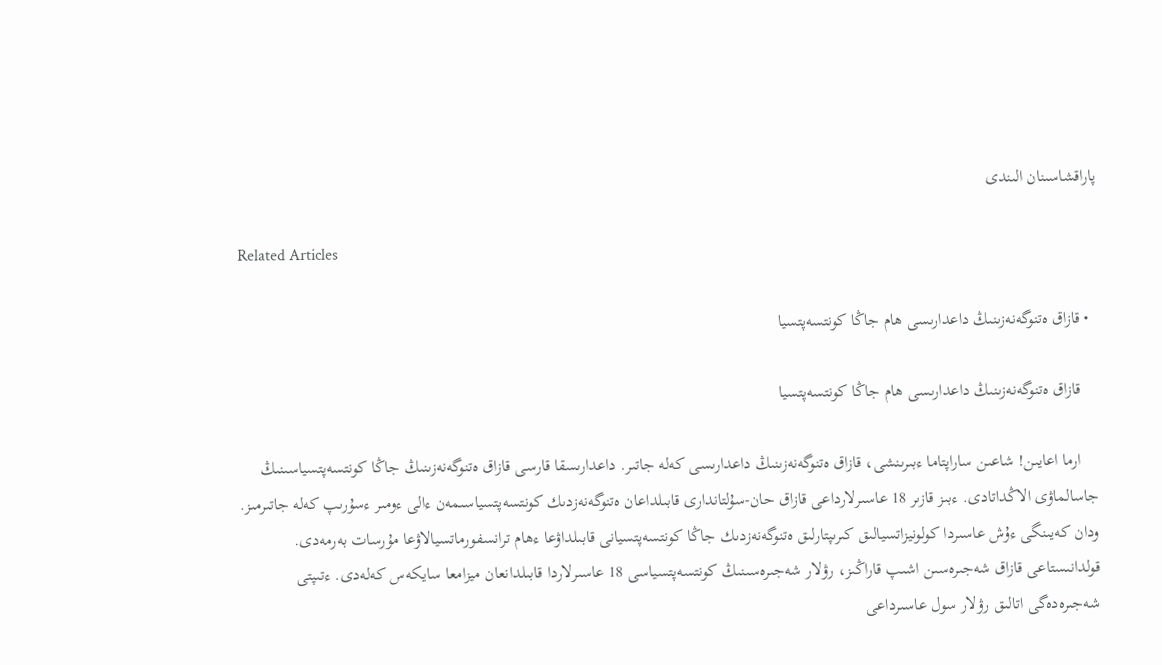پاراقشاسىنان الىندى

Related Articles

  • قازاق ەتنوگەنەزىنىڭ داعدارىسى ھام جاڭا كونتسەپتسيا

    قازاق ەتنوگەنەزىنىڭ داعدارىسى ھام جاڭا كونتسەپتسيا

    ارما اعايىن! شاعىن ساراپتاما ءبىرىنشى، قازاق ەتنوگەنەزىنىڭ داعدارىسى كەلە جاتىر. داعدارىسقا قارسى قازاق ەتنوگەنەزىنىڭ جاڭا كونتسەپتسياسىنىڭ جاسالماۋى الاڭداتادى. ءبىز قازىر 18 عاسىرلارداعى قازاق حان-سۇلتاندارى قابىلداعان ەتنوگەنەزدىك كونتسەپتسياسىمەن ءالى ءومىر ءسۇرىپ كەلە جاتىرمىز. ودان كەيىنگى ءۇش عاسىردا كولونيزاتسيالىق كىرىپتارلىق ەتنوگەنەزدىك جاڭا كونتسەپتسيانى قابىلداۋعا ءھام ترانسفورماتسيالاۋعا مۇرسات بەرمەدى. قولدانىستاعى قازاق شەجىرەسىن اشىپ قاراڭىز، رۋلار شەجىرەسىنىڭ كونتسەپتسياسى 18 عاسىرلاردا قابىلدانعان ميزامعا سايكەس كەلەدى. ءتىپتى شەجىرەدەگى اتالىق رۋلار سول عاسىرداعى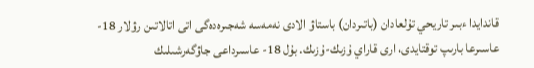قاندايدا ءبىر تاريحي تۇلعادان (باتىردان) باستاۋ الادى نەمەسە شەجىرەدەگى اتى اتالاتىن رۋلار 18- عاسىرعا بارىپ توقتايدى، ارى قاراي ۇزىك-ۇزىك. بۇل 18- عاسىرداعى جاۋگەرشىلىك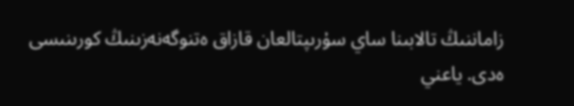زاماننىڭ تالابىنا ساي سۇرىپتالعان قازاق ەتنوگەنەزىنىڭ كورىنىسى ەدى. ياعني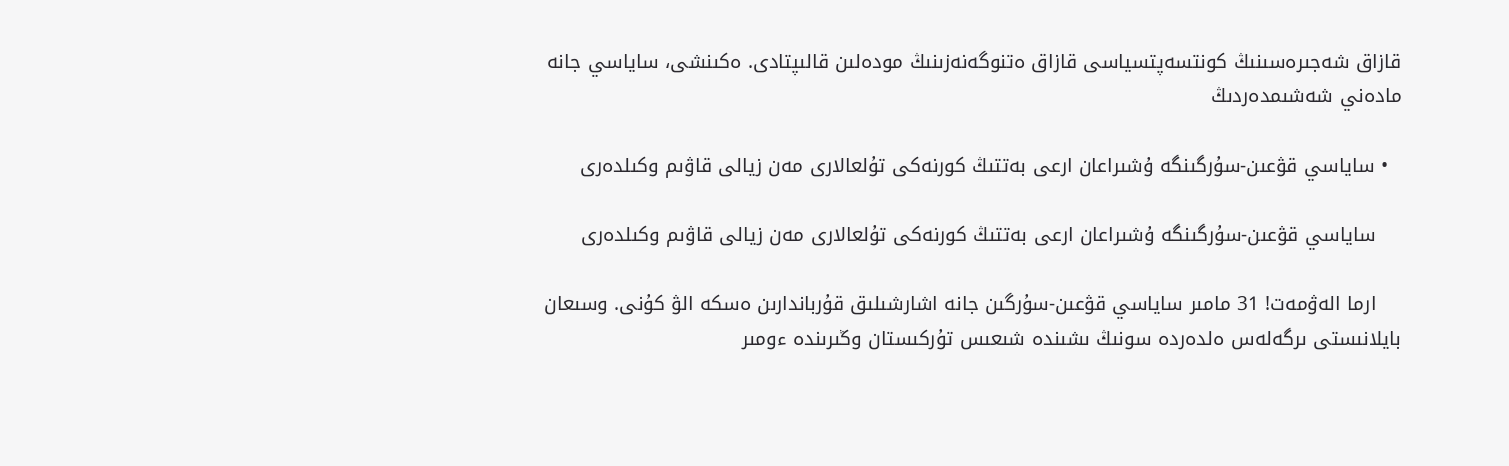قازاق شەجىرەسىنىڭ كونتسەپتسياسى قازاق ەتنوگەنەزىنىڭ مودەلىن قالىپتادى. ەكىنشى، ساياسي جانە مادەني شەشىمدەردىڭ

  • ساياسي قۋعىن-سۇرگىنگە ۇشىراعان ارعى بەتتىڭ كورنەكى تۇلعالارى مەن زيالى قاۋىم وكىلدەرى

    ساياسي قۋعىن-سۇرگىنگە ۇشىراعان ارعى بەتتىڭ كورنەكى تۇلعالارى مەن زيالى قاۋىم وكىلدەرى

    ارما الەۋمەت! 31 مامىر ساياسي قۋعىن-سۇرگىن جانە اشارشىلىق قۇرباندارىن ەسكە الۋ كۇنى. وسىعان بايلانىستى ىرگەلەس ەلدەردە سونىڭ ىشىندە شىعىس تۇركىستان وڭىرىندە ءومىر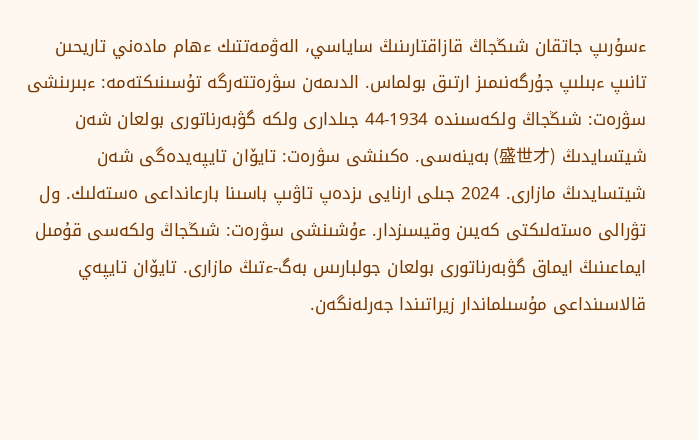ءسۇرىپ جاتقان شىڭجاڭ قازاقتارىنىڭ ساياسي، الەۋمەتتىك ءھام مادەني تاريحىن تانىپ ءبىلىپ جۇرگەنىمىز ارتىق بولماس. الدىمەن سۋرەتتەرگە تۇسىنىكتەمە: ءبىرىنشى سۋرەت: شىڭجاڭ ولكەسىندە 1934-44 جىلدارى ولكە گۋبەرناتورى بولعان شەن شيتسايدىڭ (盛世才) بەينەسى. ەكىنشى سۋرەت: تايۆان تايپەيدەگى شەن شيتسايدىڭ مازارى. 2024 جىلى ارنايى ىزدەپ تاۋىپ باسىنا بارعانداعى ەستەلىك. ول تۋرالى ەستەلىكتى كەيىن وقيسىزدار. ءۇشىنشى سۋرەت: شىڭجاڭ ولكەسى قۇمىل ايماعىنىڭ ايماق گۋبەرناتورى بولعان جولبارىس بەگ-ءتىڭ مازارى. تايۆان تايپەي قالاسىنداعى مۇسىلماندار زيراتىندا جەرلەنگەن.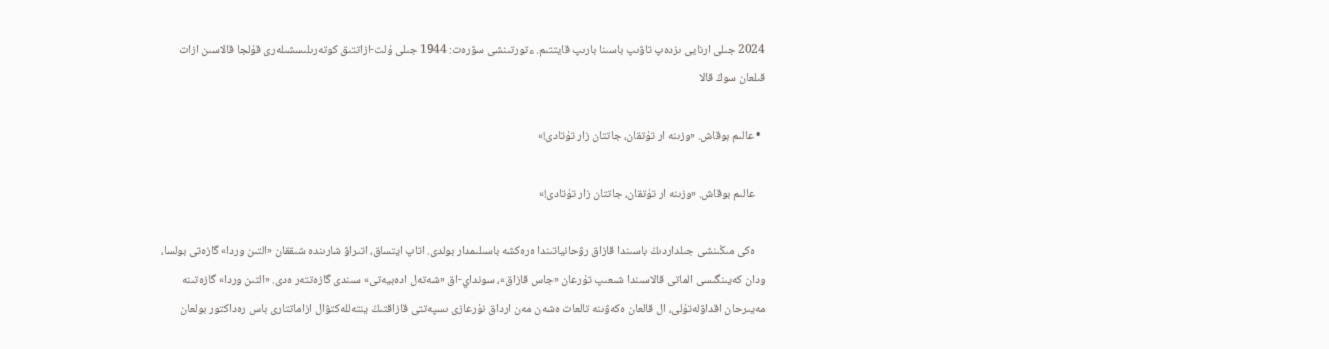2024 جىلى ارنايى ىزدەپ تاۋىپ باسىنا بارىپ قايتتىم. ءتورتىنشى سۋرەت: 1944 جىلى ۇلت-ازاتتىق كوتەرىلىسشىلەرى قۇلجا قالاسىن ازات قىلعان سوڭ قالا

  • عالىم بوقاش. «وزىنە ار تۇتقان، جاتتان زار تۇتادى!»

    عالىم بوقاش. «وزىنە ار تۇتقان، جاتتان زار تۇتادى!»

    ەكى مىڭىنشى جىلداردىڭ باسىندا قازاق رۋحانياتىندا ەرەكشە باسىلىمدار بولدى. اتاپ ايتساق، اتىراۋ شارىندە شىققان «التىن وردا» گازەتى بولسا، ودان كەيىنگىسى الماتى قالاسىندا شىعىپ تۇرعان «جاس قازاق»، سونداي-اق «شەتەل ادەبيەتى» سىندى گازەتتەر ەدى. «التىن وردا» گازەتىنە مەيىرحان اقداۋلەتۇلى، ال قالعان ەكەۋىنە تالعات ەشەن مەن ارداق نۇرعازى ىسپەتتى قازاقتىڭ ينتەللەكتۋال ازاماتتارى باس رەداكتور بولعان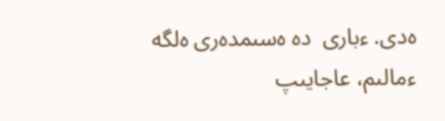ەدى. ءبارى  دە ەسىمدەرى ەلگە ءمالىم، عاجايىپ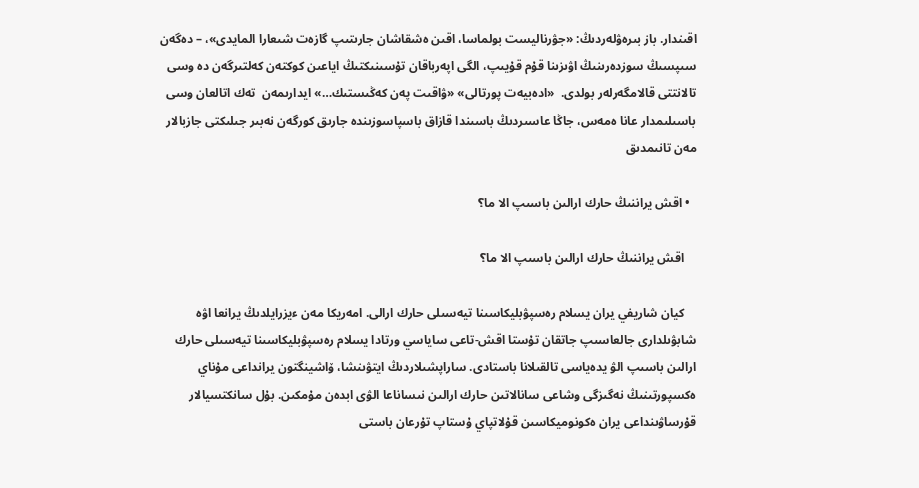اقىندار. باز بىرەۋلەردىڭ: «جۋرناليست بولماسا، اقىن ەشقاشان جارىتىپ گازەت شىعارا المايدى»، – دەگەن سىپسىڭ سوزدەرىنىڭ اۋىزىنا قۇم قۇيىپ، الگى اپەرباقان تۇسىنىكتىڭ اياعىن كوكتەن كەلتىرگەن دە وسى تالانتتى قالامگەرلەر بولدى.  «ادەبيەت پورتالى» «ۋاقىت پەن كەڭىستىك…» ايدارىمەن  تەك اتالعان وسى باسىلىمدار عانا ەمەس، جاڭا عاسىردىڭ باسىندا قازاق باسپاسوزىندە جارىق كورگەن نەبىر جىلىكتى جازبالار مەن تانىمدىق

  • اقش يراننىڭ حارك ارالىن باسىپ الا ما؟

    اقش يراننىڭ حارك ارالىن باسىپ الا ما؟

    كيان شاريفي يران يسلام رەسپۋبليكاسىنا تيەسىلى حارك ارالى. امەريكا مەن ءيزرايلدىڭ يرانعا اۋە شابۋىلدارى جالعاسىپ جاتقان تۇستا اقش-تاعى ساياسي ورتادا يسلام رەسپۋبليكاسىنا تيەسىلى حارك ارالىن باسىپ الۋ يدەياسى تالقىلانا باستادى. ساراپشىلاردىڭ ايتۋىنشا، ۆاشينگتون يرانداعى مۇناي ەكسپورتىنىڭ نەگىزگى وشاعى سانالاتىن حارك ارالىن نىساناعا الۋى ابدەن مۇمكىن. بۇل سانكتسيالار قۇرساۋىنداعى يران ەكونوميكاسىن قۇلاتپاي ۇستاپ تۇرعان باستى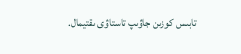تابىس كوزىن جاۋىپ تاستاۋى ىقتيمال.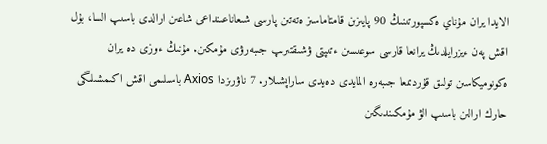الايدا يران مۇناي ەكسپورتىنىڭ 90 پايىزىن قامتاماسىز ەتەتىن پارسى شىعاناعىنداعى شاعىن ارالدى باسىپ السا، بۇل اقش پەن ءيزرايلدىڭ يرانعا قارسى سوعىسىن ءتىپتى ۋشىقتىرىپ جىبەرۋى مۇمكىن. مۇنىڭ ءوزى دە يران ەكونوميكاسىن تولىق قۇردىمعا جىبەرە المايدى دەيدى ساراپشىلار. 7 ناۋرىزدا Axios باسىلىمى اقش اكىمشىلىگى حارك ارالىن باسىپ الۋ مۇمكىندىگىن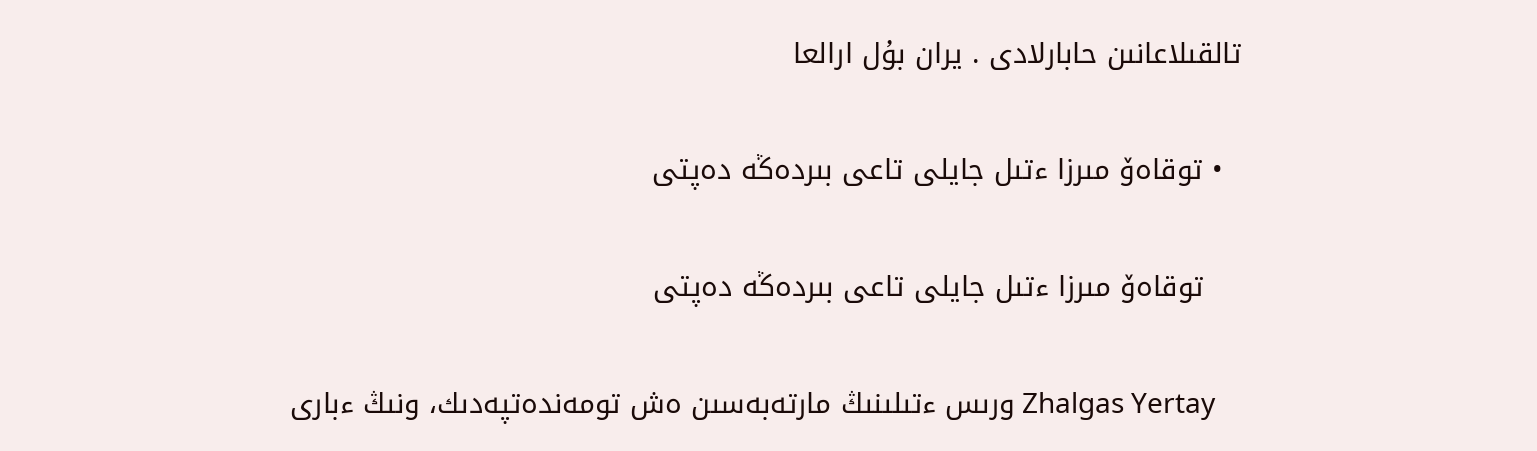تالقىلاعانىن حابارلادى . يران بۇل ارالعا

  • توقاەۆ مىرزا ءتىل جايلى تاعى بىردەڭە دەپتى

    توقاەۆ مىرزا ءتىل جايلى تاعى بىردەڭە دەپتى

    Zhalgas Yertay ورىس ءتىلىنىڭ مارتەبەسىن ەش تومەندەتپەدىك، ونىڭ ءبارى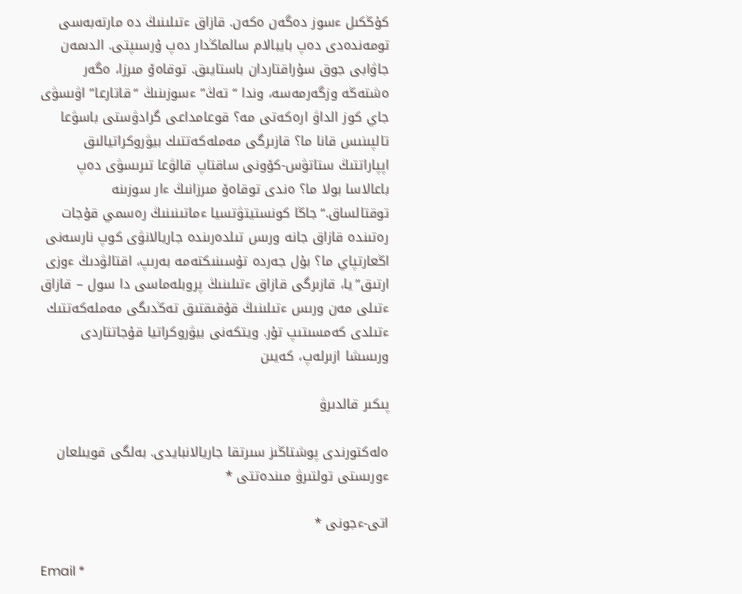كۇڭكىل ءسوز دەگەن ەكەن. قازاق ءتىلىنىڭ دە مارتەبەسى تومەندەدى دەپ بايبالام سالماڭدار دەپ ۇرسىپتى. الدىمەن جاۋابى جوق سۇراقتاردان باستايىق. توقاەۆ مىرزا، ەگەر ەشتەڭە وزگەرمەسە، وندا “تەڭ” ءسوزىنىڭ “قاتارعا” اۋىسۋى جاي كوز الداۋ ارەكەتى مە؟ قوعامداعى گرادۋستى باسۋعا تالپىنىس قانا ما؟ قازىرگى مەملەكەتتىك بيۋروكراتيالىق اپپاراتتىڭ ستاتۋس-كۆونى ساقتاپ قالۋعا تىرىسۋى دەپ باعالاسا بولا ما؟ ەندى توقاەۆ مىرزانىڭ ءار سوزىنە توقتالساق.“جاڭا كونستيتۋتسيا ءماتىنىنىڭ رەسمي قۇجات رەتىندە قازاق جانە ورىس تىلدەرىندە جاريالانۋى كوپ نارسەنى اڭعارتپاي ما؟ بۇل جەردە تۇسىنىكتەمە بەرىپ، اقتالۋدىڭ ءوزى ارتىق”يا، قازىرگى قازاق ءتىلىنىڭ پروبلەماسى دا سول – قازاق ءتىلى مەن ورىس ءتىلىنىڭ قۇقىقتىق تەڭدىگى مەملەكەتتىك ءتىلدى كەمسىتىپ تۇر. ويتكەنى بيۋروكراتيا قۇجاتتاردى ورىسشا ازىرلەپ، كەيىن

پىكىر قالدىرۋ

ەلەكتورندى پوشتاڭىز سىرتقا جاريالانبايدى. بەلگى قويىلعان ءورىستى تولتىرۋ مىندەتتى *

اتى-ءجونى *

Email *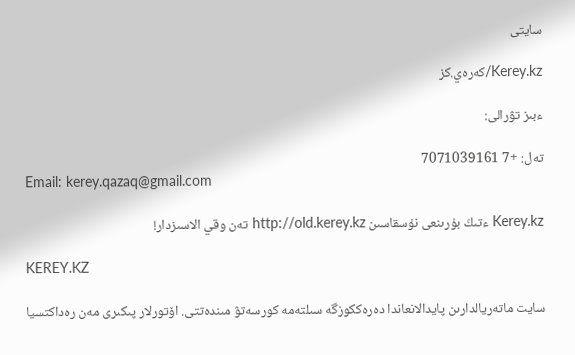سايتى

Kerey.kz/كەرەي.كز

ءبىز تۋرالى:

تەل: +7 7071039161
Email: kerey.qazaq@gmail.com

Kerey.kz ءتىڭ بۇرىنعى نۇسقاسىن http://old.kerey.kz تەن وقي الاسىزدار!

KEREY.KZ

سايت ماتەريالدارىن پايدالانعاندا دەرەككوزگە سىلتەمە كورسەتۋ مىندەتتى. اۆتورلار پىكىرى مەن رەداكتسيا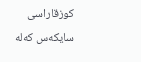كوزقاراسى سايكەس كەلە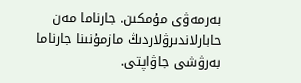بەرمەۋى مۇمكىن. جارناما مەن حابارلاندىرۋلاردىڭ مازمۇنىنا جارناما بەرۋشى جاۋاپتى.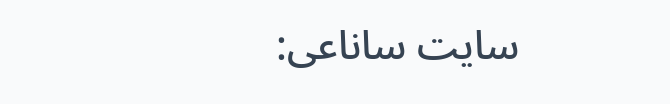سايت ساناعى: